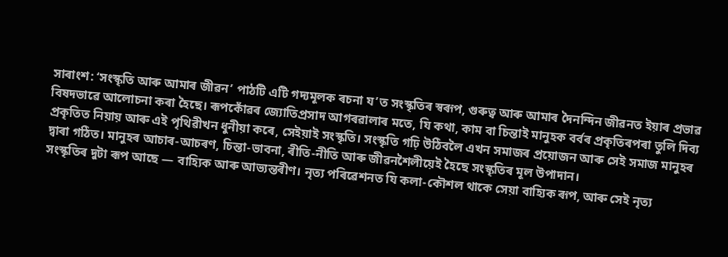সাৰাংশ: ‘সংস্কৃতি আৰু আমাৰ জীৱন’ পাঠটি এটি গদ্যমূলক ৰচনা য’ত সংস্কৃতিৰ স্বৰূপ, গুৰুত্ব আৰু আমাৰ দৈনন্দিন জীৱনত ইয়াৰ প্ৰভাৱ বিষদভাৱে আলোচনা কৰা হৈছে। ৰূপকোঁৱৰ জ্যোতিপ্ৰসাদ আগৰৱালাৰ মতে, যি কথা, কাম বা চিন্তাই মানুহক বৰ্বৰ প্ৰকৃতিৰপৰা তুলি দিব্য প্ৰকৃতিত নিয়ায় আৰু এই পৃথিৱীখন ধুনীয়া কৰে, সেইয়াই সংস্কৃতি। সংস্কৃতি গঢ়ি উঠিবলৈ এখন সমাজৰ প্ৰয়োজন আৰু সেই সমাজ মানুহৰ দ্বাৰা গঠিত। মানুহৰ আচাৰ-আচৰণ, চিন্তা-ভাবনা, ৰীতি-নীতি আৰু জীৱনশৈলীয়েই হৈছে সংস্কৃতিৰ মূল উপাদান।
সংস্কৃতিৰ দুটা ৰূপ আছে — বাহ্যিক আৰু আভ্যন্তৰীণ। নৃত্য পৰিৱেশনত যি কলা-কৌশল থাকে সেয়া বাহ্যিক ৰূপ, আৰু সেই নৃত্য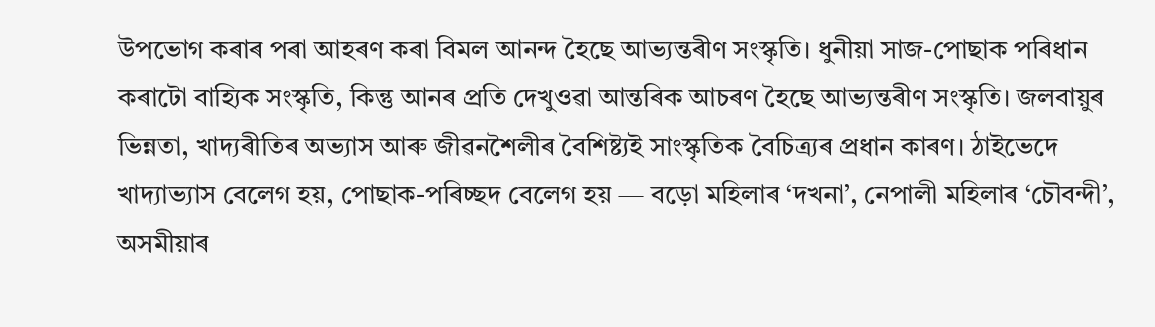উপভোগ কৰাৰ পৰা আহৰণ কৰা বিমল আনন্দ হৈছে আভ্যন্তৰীণ সংস্কৃতি। ধুনীয়া সাজ-পোছাক পৰিধান কৰাটো বাহ্যিক সংস্কৃতি, কিন্তু আনৰ প্ৰতি দেখুওৱা আন্তৰিক আচৰণ হৈছে আভ্যন্তৰীণ সংস্কৃতি। জলবায়ুৰ ভিন্নতা, খাদ্যৰীতিৰ অভ্যাস আৰু জীৱনশৈলীৰ বৈশিষ্ট্যই সাংস্কৃতিক বৈচিত্ৰ্যৰ প্ৰধান কাৰণ। ঠাইভেদে খাদ্যাভ্যাস বেলেগ হয়, পোছাক-পৰিচ্ছদ বেলেগ হয় — বড়ো মহিলাৰ ‘দখনা’, নেপালী মহিলাৰ ‘চৌবন্দী’, অসমীয়াৰ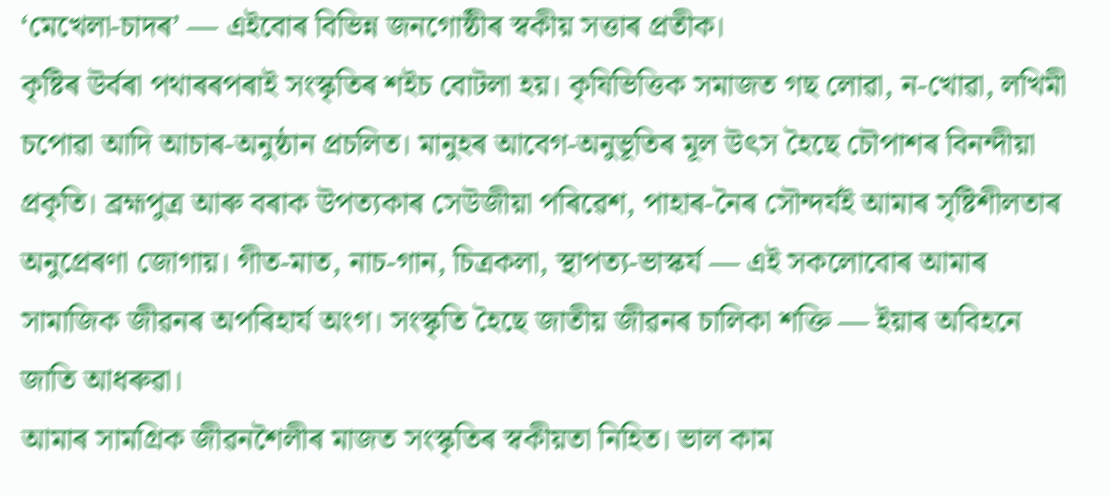‘মেখেলা-চাদৰ’ — এইবোৰ বিভিন্ন জনগোষ্ঠীৰ স্বকীয় সত্তাৰ প্ৰতীক।
কৃষ্টিৰ উৰ্বৰা পথাৰৰপৰাই সংস্কৃতিৰ শইচ বোটলা হয়। কৃষিভিত্তিক সমাজত গছ লোৱা, ন-খোৱা, লখিমী চপোৱা আদি আচাৰ-অনুষ্ঠান প্ৰচলিত। মানুহৰ আবেগ-অনুভূতিৰ মূল উৎস হৈছে চৌপাশৰ বিনন্দীয়া প্ৰকৃতি। ব্ৰহ্মপুত্ৰ আৰু বৰাক উপত্যকাৰ সেউজীয়া পৰিৱেশ, পাহাৰ-নৈৰ সৌন্দৰ্যই আমাৰ সৃষ্টিশীলতাৰ অনুপ্ৰেৰণা জোগায়। গীত-মাত, নাচ-গান, চিত্ৰকলা, স্থাপত্য-ভাস্কৰ্য — এই সকলোবোৰ আমাৰ সামাজিক জীৱনৰ অপৰিহাৰ্য অংগ। সংস্কৃতি হৈছে জাতীয় জীৱনৰ চালিকা শক্তি — ইয়াৰ অবিহনে জাতি আধৰুৱা।
আমাৰ সামগ্ৰিক জীৱনশৈলীৰ মাজত সংস্কৃতিৰ স্বকীয়তা নিহিত। ভাল কাম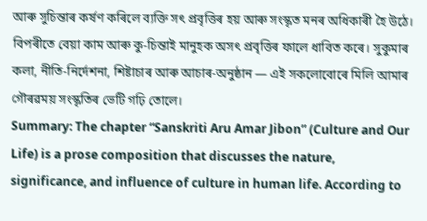আৰু সুচিন্তাৰ কৰ্ষণ কৰিলে ব্যক্তি সৎ প্ৰবৃত্তিৰ হয় আৰু সংস্কৃত মনৰ অধিকাৰী হৈ উঠে। বিপৰীতে বেয়া কাম আৰু কু-চিন্তাই মানুহক অসৎ প্ৰবৃত্তিৰ ফালে ধাবিত কৰে। সুকুমাৰ কলা, নীতি-নিৰ্দেশনা, শিষ্টাচাৰ আৰু আচাৰ-অনুষ্ঠান — এই সকলোবোৰে মিলি আমাৰ গৌৰৱময় সংস্কৃতিৰ ভেটি গঢ়ি তোলে।
Summary: The chapter “Sanskriti Aru Amar Jibon” (Culture and Our Life) is a prose composition that discusses the nature, significance, and influence of culture in human life. According to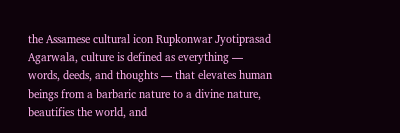the Assamese cultural icon Rupkonwar Jyotiprasad Agarwala, culture is defined as everything — words, deeds, and thoughts — that elevates human beings from a barbaric nature to a divine nature, beautifies the world, and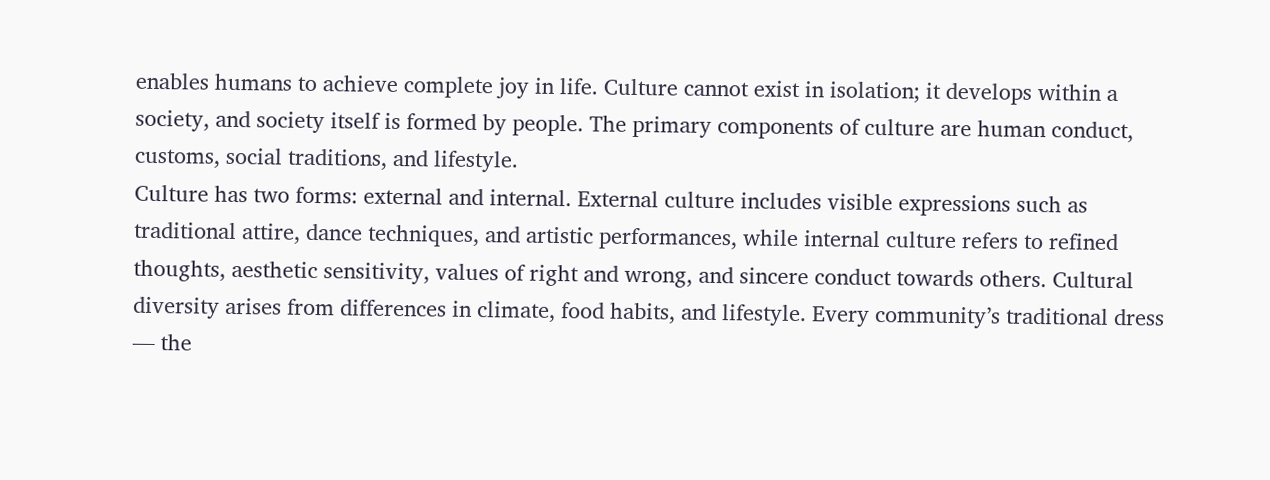enables humans to achieve complete joy in life. Culture cannot exist in isolation; it develops within a society, and society itself is formed by people. The primary components of culture are human conduct, customs, social traditions, and lifestyle.
Culture has two forms: external and internal. External culture includes visible expressions such as traditional attire, dance techniques, and artistic performances, while internal culture refers to refined thoughts, aesthetic sensitivity, values of right and wrong, and sincere conduct towards others. Cultural diversity arises from differences in climate, food habits, and lifestyle. Every community’s traditional dress — the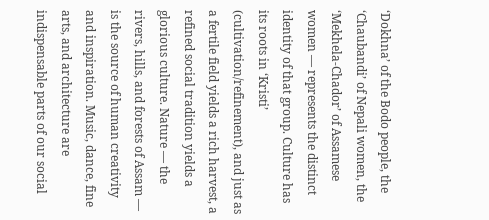‘Dokhna’ of the Bodo people, the ‘Chaubandi’ of Nepali women, the ‘Mekhela-Chador’ of Assamese women — represents the distinct identity of that group. Culture has its roots in ‘Kristi’ (cultivation/refinement), and just as a fertile field yields a rich harvest, a refined social tradition yields a glorious culture. Nature — the rivers, hills, and forests of Assam — is the source of human creativity and inspiration. Music, dance, fine arts, and architecture are indispensable parts of our social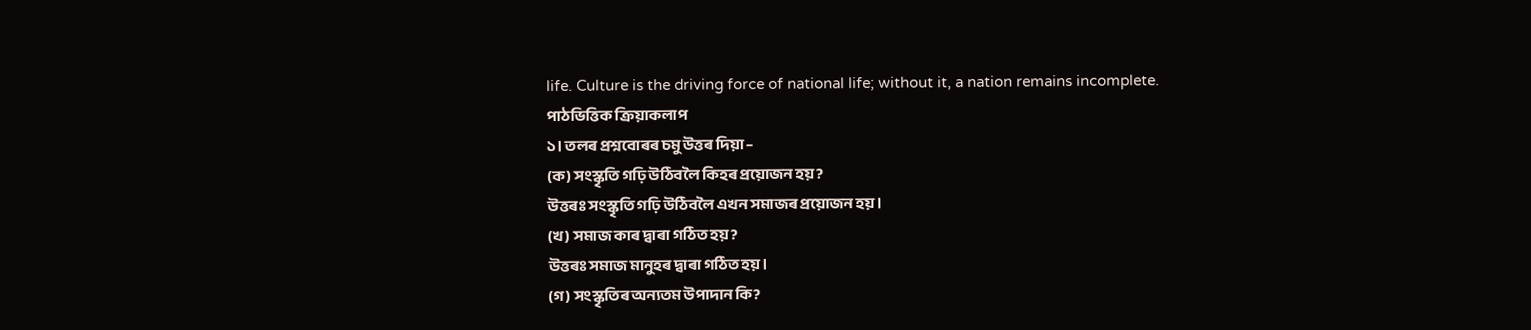life. Culture is the driving force of national life; without it, a nation remains incomplete.
পাঠভিত্তিক ক্ৰিয়াকলাপ
১। তলৰ প্ৰশ্নবোৰৰ চমু উত্তৰ দিয়া –
(ক) সংস্কৃতি গঢ়ি উঠিবলৈ কিহৰ প্ৰয়োজন হয়?
উত্তৰঃ সংস্কৃতি গঢ়ি উঠিবলৈ এখন সমাজৰ প্ৰয়োজন হয়।
(খ) সমাজ কাৰ দ্বাৰা গঠিত হয়?
উত্তৰঃ সমাজ মানুহৰ দ্বাৰা গঠিত হয়।
(গ) সংস্কৃতিৰ অন্যতম উপাদান কি?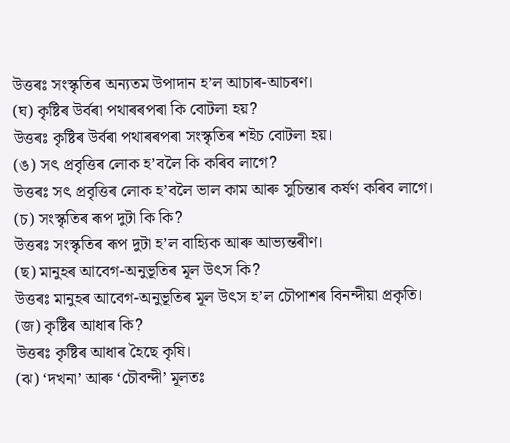উত্তৰঃ সংস্কৃতিৰ অন্যতম উপাদান হ’ল আচাৰ-আচৰণ।
(ঘ) কৃষ্টিৰ উৰ্বৰা পথাৰৰপৰা কি বোটলা হয়?
উত্তৰঃ কৃষ্টিৰ উৰ্বৰা পথাৰৰপৰা সংস্কৃতিৰ শইচ বোটলা হয়।
(ঙ) সৎ প্ৰবৃত্তিৰ লোক হ’বলৈ কি কৰিব লাগে?
উত্তৰঃ সৎ প্ৰবৃত্তিৰ লোক হ’বলৈ ভাল কাম আৰু সুচিন্তাৰ কৰ্ষণ কৰিব লাগে।
(চ) সংস্কৃতিৰ ৰূপ দুটা কি কি?
উত্তৰঃ সংস্কৃতিৰ ৰূপ দুটা হ’ল বাহ্যিক আৰু আভ্যন্তৰীণ।
(ছ) মানুহৰ আবেগ-অনুভূতিৰ মূল উৎস কি?
উত্তৰঃ মানুহৰ আবেগ-অনুভূতিৰ মূল উৎস হ’ল চৌপাশৰ বিনন্দীয়া প্ৰকৃতি।
(জ) কৃষ্টিৰ আধাৰ কি?
উত্তৰঃ কৃষ্টিৰ আধাৰ হৈছে কৃষি।
(ঝ) ‘দখনা’ আৰু ‘চৌবন্দী’ মূলতঃ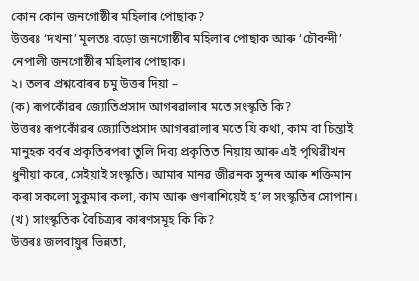কোন কোন জনগোষ্ঠীৰ মহিলাৰ পোছাক?
উত্তৰঃ ‘দখনা’ মূলতঃ বড়ো জনগোষ্ঠীৰ মহিলাৰ পোছাক আৰু ‘চৌবন্দী’ নেপালী জনগোষ্ঠীৰ মহিলাৰ পোছাক।
২। তলৰ প্ৰশ্নবোৰৰ চমু উত্তৰ দিয়া –
(ক) ৰূপকোঁৱৰ জ্যোতিপ্ৰসাদ আগৰৱালাৰ মতে সংস্কৃতি কি?
উত্তৰঃ ৰূপকোঁৱৰ জ্যোতিপ্ৰসাদ আগৰৱালাৰ মতে যি কথা, কাম বা চিন্তাই মানুহক বৰ্বৰ প্ৰকৃতিৰপৰা তুলি দিব্য প্ৰকৃতিত নিয়ায় আৰু এই পৃথিৱীখন ধুনীয়া কৰে, সেইয়াই সংস্কৃতি। আমাৰ মানৱ জীৱনক সুন্দৰ আৰু শক্তিমান কৰা সকলো সুকুমাৰ কলা, কাম আৰু গুণৰাশিয়েই হ’ল সংস্কৃতিৰ সোপান।
(খ) সাংস্কৃতিক বৈচিত্ৰ্যৰ কাৰণসমূহ কি কি?
উত্তৰঃ জলবায়ুৰ ভিন্নতা,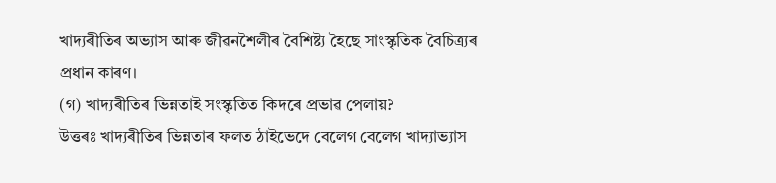খাদ্যৰীতিৰ অভ্যাস আৰু জীৱনশৈলীৰ বৈশিষ্ট্য হৈছে সাংস্কৃতিক বৈচিত্ৰ্যৰ প্ৰধান কাৰণ।
(গ) খাদ্যৰীতিৰ ভিন্নতাই সংস্কৃতিত কিদৰে প্ৰভাৱ পেলায়?
উত্তৰঃ খাদ্যৰীতিৰ ভিন্নতাৰ ফলত ঠাইভেদে বেলেগ বেলেগ খাদ্যাভ্যাস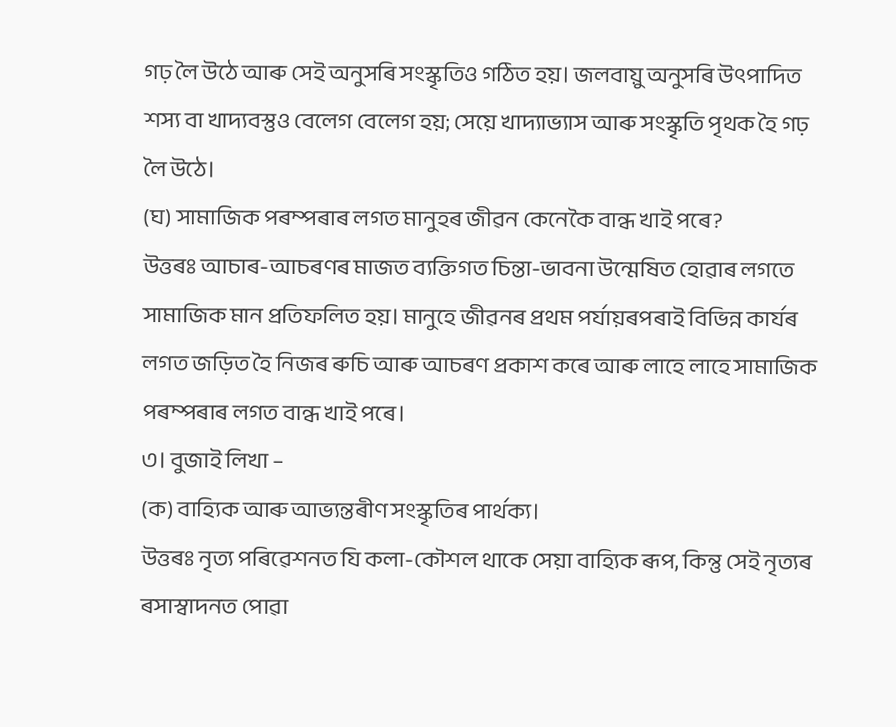গঢ় লৈ উঠে আৰু সেই অনুসৰি সংস্কৃতিও গঠিত হয়। জলবায়ু অনুসৰি উৎপাদিত শস্য বা খাদ্যবস্তুও বেলেগ বেলেগ হয়; সেয়ে খাদ্যাভ্যাস আৰু সংস্কৃতি পৃথক হৈ গঢ় লৈ উঠে।
(ঘ) সামাজিক পৰম্পৰাৰ লগত মানুহৰ জীৱন কেনেকৈ বান্ধ খাই পৰে?
উত্তৰঃ আচাৰ-আচৰণৰ মাজত ব্যক্তিগত চিন্তা-ভাবনা উন্মেষিত হোৱাৰ লগতে সামাজিক মান প্ৰতিফলিত হয়। মানুহে জীৱনৰ প্ৰথম পৰ্যায়ৰপৰাই বিভিন্ন কাৰ্যৰ লগত জড়িত হৈ নিজৰ ৰুচি আৰু আচৰণ প্ৰকাশ কৰে আৰু লাহে লাহে সামাজিক পৰম্পৰাৰ লগত বান্ধ খাই পৰে।
৩। বুজাই লিখা –
(ক) বাহ্যিক আৰু আভ্যন্তৰীণ সংস্কৃতিৰ পাৰ্থক্য।
উত্তৰঃ নৃত্য পৰিৱেশনত যি কলা-কৌশল থাকে সেয়া বাহ্যিক ৰূপ, কিন্তু সেই নৃত্যৰ ৰসাস্বাদনত পোৱা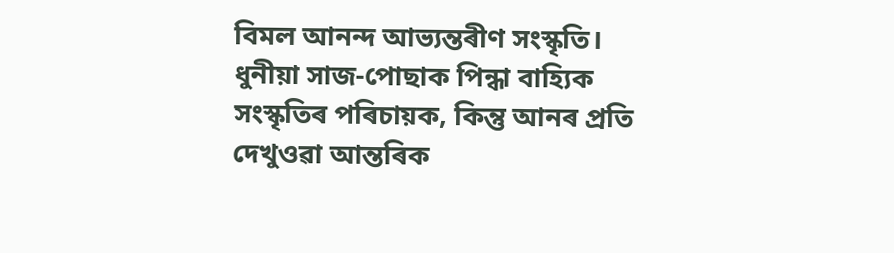বিমল আনন্দ আভ্যন্তৰীণ সংস্কৃতি। ধুনীয়া সাজ-পোছাক পিন্ধা বাহ্যিক সংস্কৃতিৰ পৰিচায়ক, কিন্তু আনৰ প্ৰতি দেখুওৱা আন্তৰিক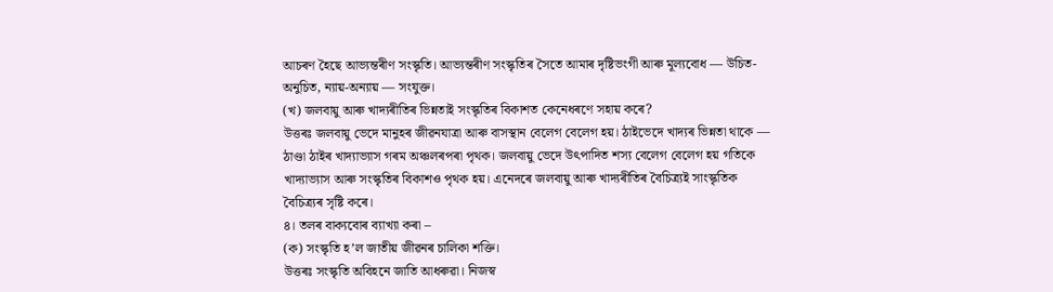আচৰণ হৈছে আভ্যন্তৰীণ সংস্কৃতি। আভ্যন্তৰীণ সংস্কৃতিৰ সৈতে আমাৰ দৃষ্টিভংগী আৰু মূল্যবোধ — উচিত-অনুচিত, ন্যায়-অন্যায় — সংযুক্ত।
(খ) জলবায়ু আৰু খাদ্যৰীতিৰ ভিন্নতাই সংস্কৃতিৰ বিকাশত কেনেধৰণে সহায় কৰে?
উত্তৰঃ জলবায়ু ভেদে মানুহৰ জীৱনযাত্ৰা আৰু বাসস্থান বেলেগ বেলেগ হয়। ঠাইভেদে খাদ্যৰ ভিন্নতা থাকে — ঠাণ্ডা ঠাইৰ খাদ্যাভ্যাস গৰম অঞ্চলৰপৰা পৃথক। জলবায়ু ভেদে উৎপাদিত শস্য বেলেগ বেলেগ হয় গতিকে খাদ্যাভ্যাস আৰু সংস্কৃতিৰ বিকাশও পৃথক হয়। এনেদৰে জলবায়ু আৰু খাদ্যৰীতিৰ বৈচিত্ৰ্যই সাংস্কৃতিক বৈচিত্ৰ্যৰ সৃষ্টি কৰে।
৪। তলৰ বাক্যবোৰ ব্যাখ্যা কৰা –
(ক) সংস্কৃতি হ’ল জাতীয় জীৱনৰ চালিকা শক্তি।
উত্তৰঃ সংস্কৃতি অবিহনে জাতি আধৰুৱা। নিজস্ব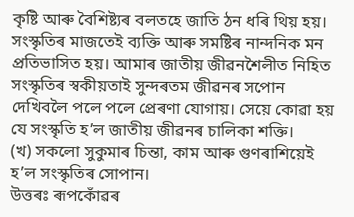কৃষ্টি আৰু বৈশিষ্ট্যৰ বলতহে জাতি ঠন ধৰি থিয় হয়। সংস্কৃতিৰ মাজতেই ব্যক্তি আৰু সমষ্টিৰ নান্দনিক মন প্ৰতিভাসিত হয়। আমাৰ জাতীয় জীৱনশৈলীত নিহিত সংস্কৃতিৰ স্বকীয়তাই সুন্দৰতম জীৱনৰ সপোন দেখিবলৈ পলে পলে প্ৰেৰণা যোগায়। সেয়ে কোৱা হয় যে সংস্কৃতি হ’ল জাতীয় জীৱনৰ চালিকা শক্তি।
(খ) সকলো সুকুমাৰ চিন্তা, কাম আৰু গুণৰাশিয়েই হ’ল সংস্কৃতিৰ সোপান।
উত্তৰঃ ৰূপকোঁৱৰ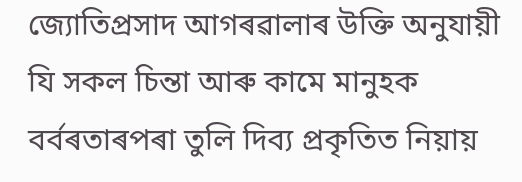জ্যোতিপ্ৰসাদ আগৰৱালাৰ উক্তি অনুযায়ী যি সকল চিন্তা আৰু কামে মানুহক বৰ্বৰতাৰপৰা তুলি দিব্য প্ৰকৃতিত নিয়ায়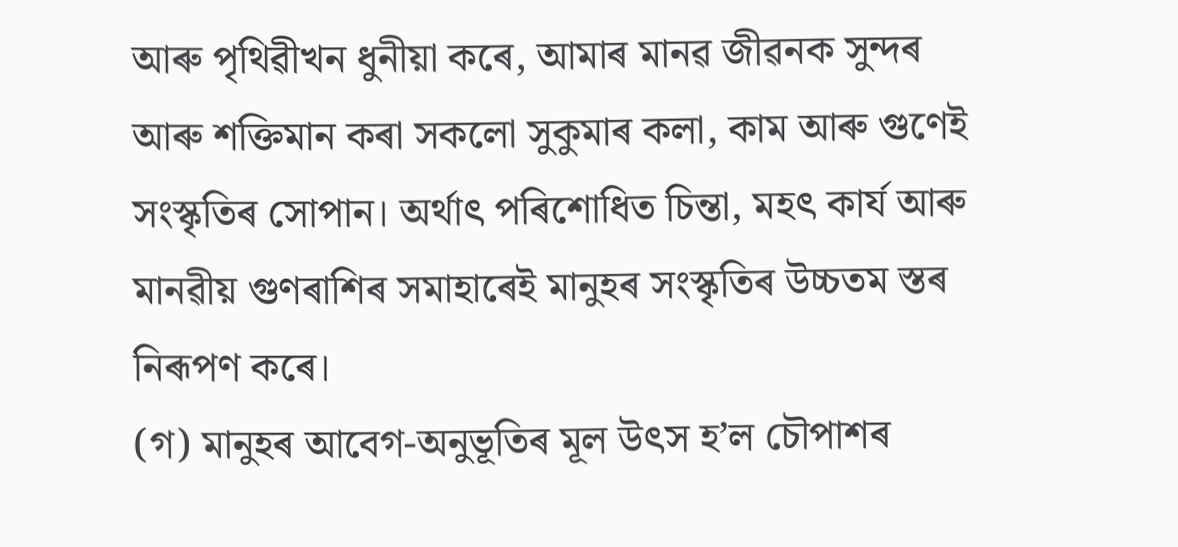আৰু পৃথিৱীখন ধুনীয়া কৰে, আমাৰ মানৱ জীৱনক সুন্দৰ আৰু শক্তিমান কৰা সকলো সুকুমাৰ কলা, কাম আৰু গুণেই সংস্কৃতিৰ সোপান। অৰ্থাৎ পৰিশোধিত চিন্তা, মহৎ কাৰ্য আৰু মানৱীয় গুণৰাশিৰ সমাহাৰেই মানুহৰ সংস্কৃতিৰ উচ্চতম স্তৰ নিৰূপণ কৰে।
(গ) মানুহৰ আবেগ-অনুভূতিৰ মূল উৎস হ’ল চৌপাশৰ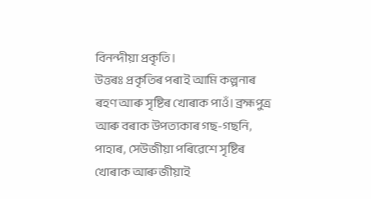বিনন্দীয়া প্ৰকৃতি।
উত্তৰঃ প্ৰকৃতিৰ পৰাই আমি কল্পনাৰ ৰহণ আৰু সৃষ্টিৰ খোৰাক পাওঁ। ব্ৰহ্মপুত্ৰ আৰু বৰাক উপত্যকাৰ গছ-গছনি, পাহাৰ, সেউজীয়া পৰিৱেশে সৃষ্টিৰ খোৰাক আৰু জীয়াই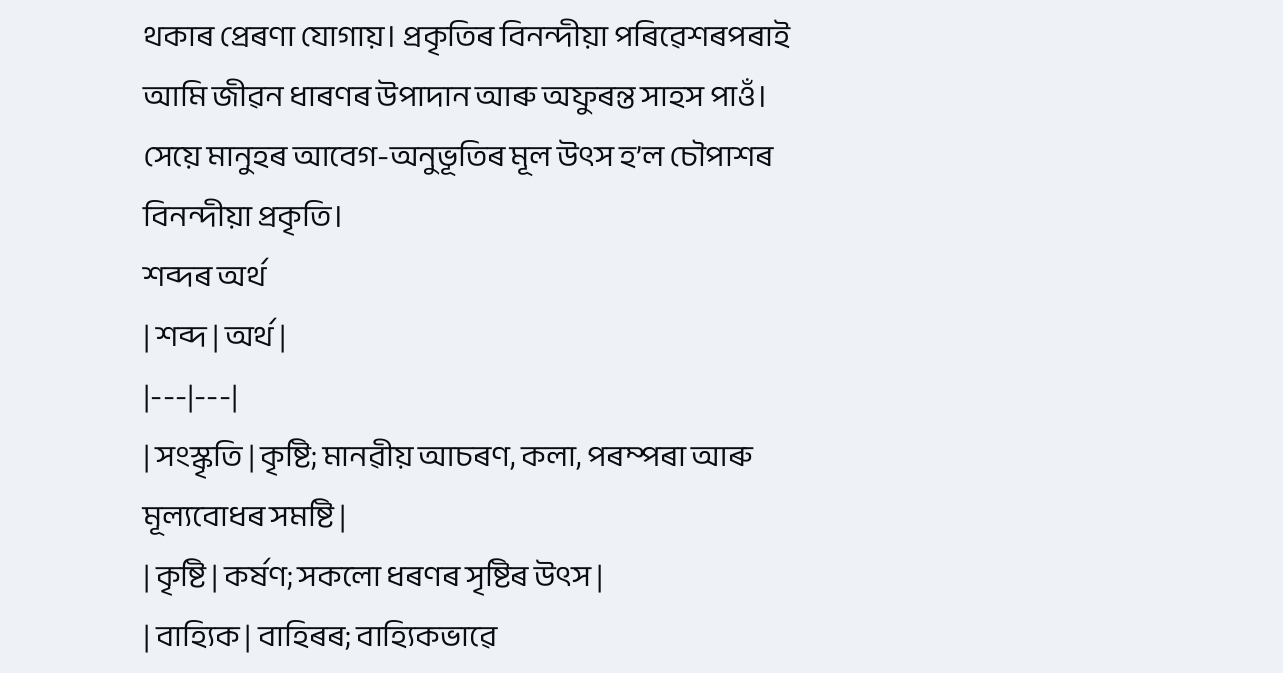থকাৰ প্ৰেৰণা যোগায়। প্ৰকৃতিৰ বিনন্দীয়া পৰিৱেশৰপৰাই আমি জীৱন ধাৰণৰ উপাদান আৰু অফুৰন্ত সাহস পাওঁ। সেয়ে মানুহৰ আবেগ-অনুভূতিৰ মূল উৎস হ’ল চৌপাশৰ বিনন্দীয়া প্ৰকৃতি।
শব্দৰ অৰ্থ
| শব্দ | অৰ্থ |
|---|---|
| সংস্কৃতি | কৃষ্টি; মানৱীয় আচৰণ, কলা, পৰম্পৰা আৰু মূল্যবোধৰ সমষ্টি |
| কৃষ্টি | কৰ্ষণ; সকলো ধৰণৰ সৃষ্টিৰ উৎস |
| বাহ্যিক | বাহিৰৰ; বাহ্যিকভাৱে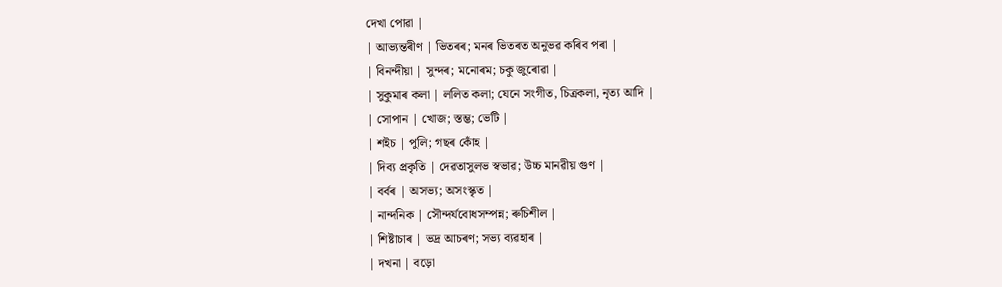দেখা পোৱা |
| আভ্যন্তৰীণ | ভিতৰৰ; মনৰ ভিতৰত অনুভৱ কৰিব পৰা |
| বিনন্দীয়া | সুন্দৰ; মনোৰম; চকু জুৰোৱা |
| সুকুমাৰ কলা | ললিত কলা; যেনে সংগীত, চিত্ৰকলা, নৃত্য আদি |
| সোপান | খোজ; স্তম্ভ; ভেটি |
| শইচ | পুলি; গছৰ কোঁহ |
| দিব্য প্ৰকৃতি | দেৱতাসুলভ স্বভাৱ; উচ্চ মানৱীয় গুণ |
| বৰ্বৰ | অসভ্য; অসংস্কৃত |
| নান্দনিক | সৌন্দৰ্যবোধসম্পন্ন; ৰুচিশীল |
| শিষ্টাচাৰ | ভদ্ৰ আচৰণ; সভ্য ব্যৱহাৰ |
| দখনা | বড়ো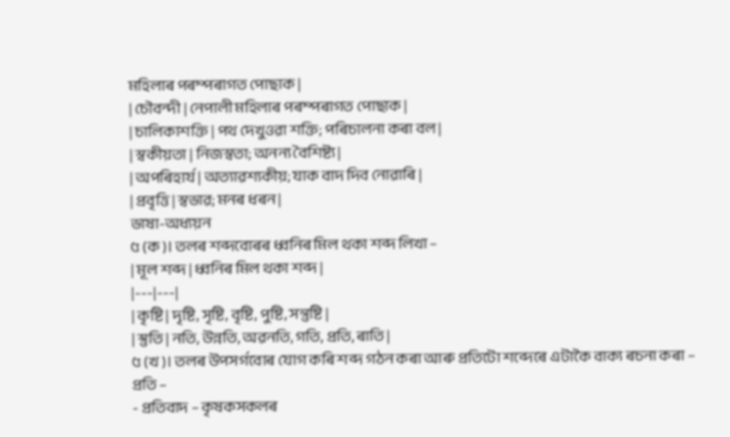মহিলাৰ পৰম্পৰাগত পোছাক |
| চৌবন্দী | নেপালী মহিলাৰ পৰম্পৰাগত পোছাক |
| চালিকাশক্তি | পথ দেখুওৱা শক্তি; পৰিচালনা কৰা বল |
| স্বকীয়তা | নিজস্বতা; অনন্য বৈশিষ্ট্য |
| অপৰিহাৰ্য | অত্যাৱশ্যকীয়; যাক বাদ দিব নোৱাৰি |
| প্ৰবৃত্তি | স্বভাৱ; মনৰ ধৰন |
ভাষা-অধ্যয়ন
৫ (ক)। তলৰ শব্দবোৰৰ ধ্বনিৰ মিল থকা শব্দ লিখা –
| মূল শব্দ | ধ্বনিৰ মিল থকা শব্দ |
|---|---|
| কৃষ্টি | দৃষ্টি, সৃষ্টি, বৃষ্টি, পুষ্টি, সন্তুষ্টি |
| স্তুতি | নতি, উন্নতি, অৱনতি, গতি, প্ৰতি, ৰাতি |
৫ (খ)। তলৰ উপসৰ্গবোৰ যোগ কৰি শব্দ গঠন কৰা আৰু প্ৰতিটো শব্দেৰে এটাকৈ বাক্য ৰচনা কৰা –
প্ৰতি –
- প্ৰতিবাদ – কৃষকসকলৰ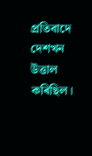প্ৰতিবাদে দেশখন উত্তাল কৰিছিল।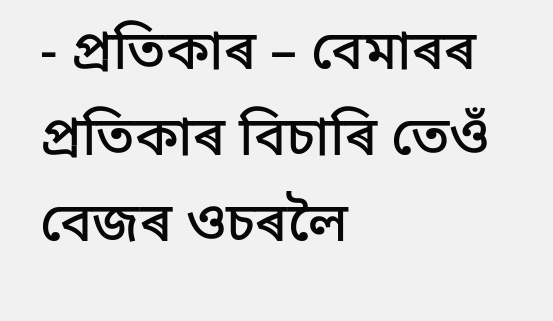- প্ৰতিকাৰ – বেমাৰৰ প্ৰতিকাৰ বিচাৰি তেওঁ বেজৰ ওচৰলৈ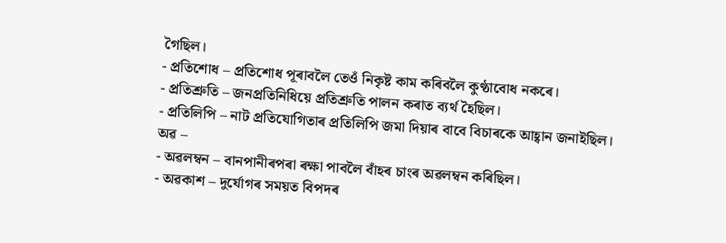গৈছিল।
- প্ৰতিশোধ – প্ৰতিশোধ পূৰাবলৈ তেওঁ নিকৃষ্ট কাম কৰিবলৈ কুণ্ঠাবোধ নকৰে।
- প্ৰতিশ্ৰুতি – জনপ্ৰতিনিধিয়ে প্ৰতিশ্ৰুতি পালন কৰাত ব্যৰ্থ হৈছিল।
- প্ৰতিলিপি – নাট প্ৰতিযোগিতাৰ প্ৰতিলিপি জমা দিয়াৰ বাবে বিচাৰকে আহ্বান জনাইছিল।
অৱ –
- অৱলম্বন – বানপানীৰপৰা ৰক্ষা পাবলৈ বাঁহৰ চাংৰ অৱলম্বন কৰিছিল।
- অৱকাশ – দুৰ্যোগৰ সময়ত বিপদৰ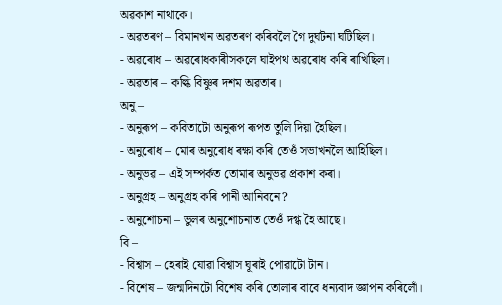অৱকাশ নাথাকে।
- অৱতৰণ – বিমানখন অৱতৰণ কৰিবলৈ গৈ দুৰ্ঘটনা ঘটিছিল।
- অৱৰোধ – অৱৰোধকাৰীসকলে ঘাইপথ অৱৰোধ কৰি ৰাখিছিল।
- অৱতাৰ – কল্কি বিষ্ণুৰ দশম অৱতাৰ।
অনু –
- অনুৰূপ – কবিতাটো অনুৰূপ ৰূপত তুলি দিয়া হৈছিল।
- অনুৰোধ – মোৰ অনুৰোধ ৰক্ষা কৰি তেওঁ সভাখনলৈ আহিছিল।
- অনুভৱ – এই সম্পৰ্কত তোমাৰ অনুভৱ প্ৰকাশ কৰা।
- অনুগ্ৰহ – অনুগ্ৰহ কৰি পানী আনিবনে?
- অনুশোচনা – ভুলৰ অনুশোচনাত তেওঁ দগ্ধ হৈ আছে।
বি –
- বিশ্বাস – হেৰাই যোৱা বিশ্বাস ঘূৰাই পোৱাটো টান।
- বিশেষ – জন্মদিনটো বিশেষ কৰি তোলাৰ বাবে ধন্যবাদ জ্ঞাপন কৰিলোঁ।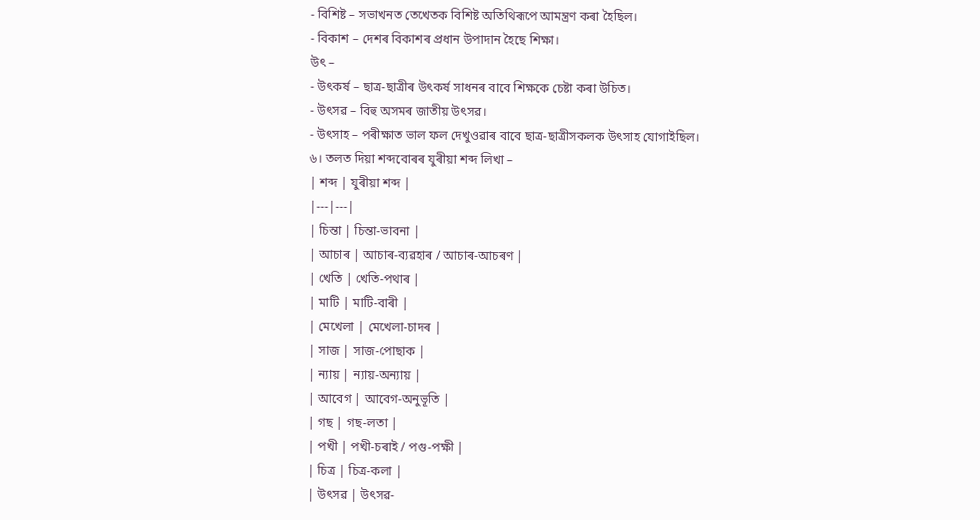- বিশিষ্ট – সভাখনত তেখেতক বিশিষ্ট অতিথিৰূপে আমন্ত্ৰণ কৰা হৈছিল।
- বিকাশ – দেশৰ বিকাশৰ প্ৰধান উপাদান হৈছে শিক্ষা।
উৎ –
- উৎকৰ্ষ – ছাত্ৰ-ছাত্ৰীৰ উৎকৰ্ষ সাধনৰ বাবে শিক্ষকে চেষ্টা কৰা উচিত।
- উৎসৱ – বিহু অসমৰ জাতীয় উৎসৱ।
- উৎসাহ – পৰীক্ষাত ভাল ফল দেখুওৱাৰ বাবে ছাত্ৰ-ছাত্ৰীসকলক উৎসাহ যোগাইছিল।
৬। তলত দিয়া শব্দবোৰৰ যুৰীয়া শব্দ লিখা –
| শব্দ | যুৰীয়া শব্দ |
|---|---|
| চিন্তা | চিন্তা-ভাবনা |
| আচাৰ | আচাৰ-ব্যৱহাৰ / আচাৰ-আচৰণ |
| খেতি | খেতি-পথাৰ |
| মাটি | মাটি-বাৰী |
| মেখেলা | মেখেলা-চাদৰ |
| সাজ | সাজ-পোছাক |
| ন্যায় | ন্যায়-অন্যায় |
| আবেগ | আবেগ-অনুভূতি |
| গছ | গছ-লতা |
| পখী | পখী-চৰাই / পগু-পক্ষী |
| চিত্ৰ | চিত্ৰ-কলা |
| উৎসৱ | উৎসৱ-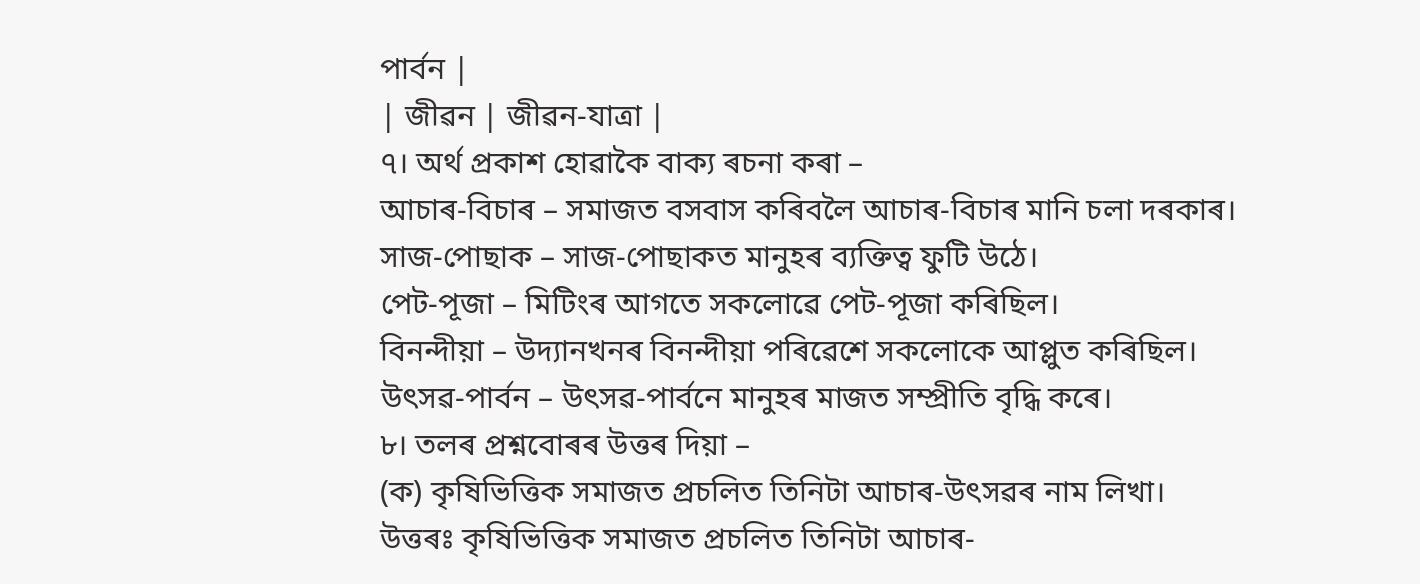পাৰ্বন |
| জীৱন | জীৱন-যাত্ৰা |
৭। অৰ্থ প্ৰকাশ হোৱাকৈ বাক্য ৰচনা কৰা –
আচাৰ-বিচাৰ – সমাজত বসবাস কৰিবলৈ আচাৰ-বিচাৰ মানি চলা দৰকাৰ।
সাজ-পোছাক – সাজ-পোছাকত মানুহৰ ব্যক্তিত্ব ফুটি উঠে।
পেট-পূজা – মিটিংৰ আগতে সকলোৱে পেট-পূজা কৰিছিল।
বিনন্দীয়া – উদ্যানখনৰ বিনন্দীয়া পৰিৱেশে সকলোকে আপ্লুত কৰিছিল।
উৎসৱ-পাৰ্বন – উৎসৱ-পাৰ্বনে মানুহৰ মাজত সম্প্ৰীতি বৃদ্ধি কৰে।
৮। তলৰ প্ৰশ্নবোৰৰ উত্তৰ দিয়া –
(ক) কৃষিভিত্তিক সমাজত প্ৰচলিত তিনিটা আচাৰ-উৎসৱৰ নাম লিখা।
উত্তৰঃ কৃষিভিত্তিক সমাজত প্ৰচলিত তিনিটা আচাৰ-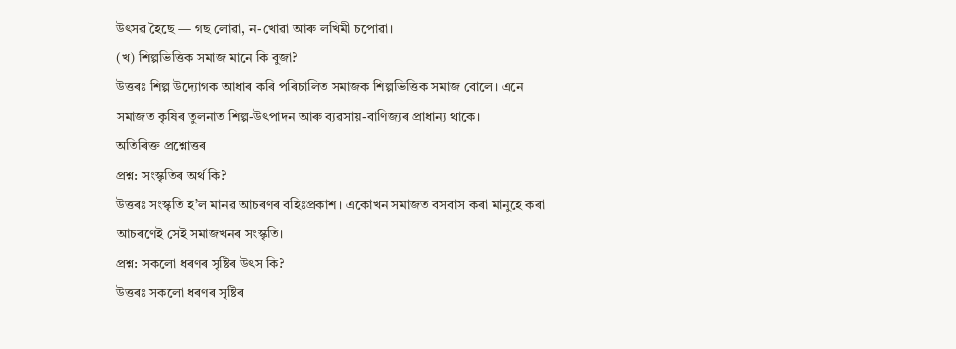উৎসৱ হৈছে — গছ লোৱা, ন-খোৱা আৰু লখিমী চপোৱা।
(খ) শিল্পভিত্তিক সমাজ মানে কি বুজা?
উত্তৰঃ শিল্প উদ্যোগক আধাৰ কৰি পৰিচালিত সমাজক শিল্পভিত্তিক সমাজ বোলে। এনে সমাজত কৃষিৰ তুলনাত শিল্প-উৎপাদন আৰু ব্যৱসায়-বাণিজ্যৰ প্ৰাধান্য থাকে।
অতিৰিক্ত প্ৰশ্নোত্তৰ
প্ৰশ্ন: সংস্কৃতিৰ অৰ্থ কি?
উত্তৰঃ সংস্কৃতি হ’ল মানৱ আচৰণৰ বহিঃপ্ৰকাশ। একোখন সমাজত বসবাস কৰা মানুহে কৰা আচৰণেই সেই সমাজখনৰ সংস্কৃতি।
প্ৰশ্ন: সকলো ধৰণৰ সৃষ্টিৰ উৎস কি?
উত্তৰঃ সকলো ধৰণৰ সৃষ্টিৰ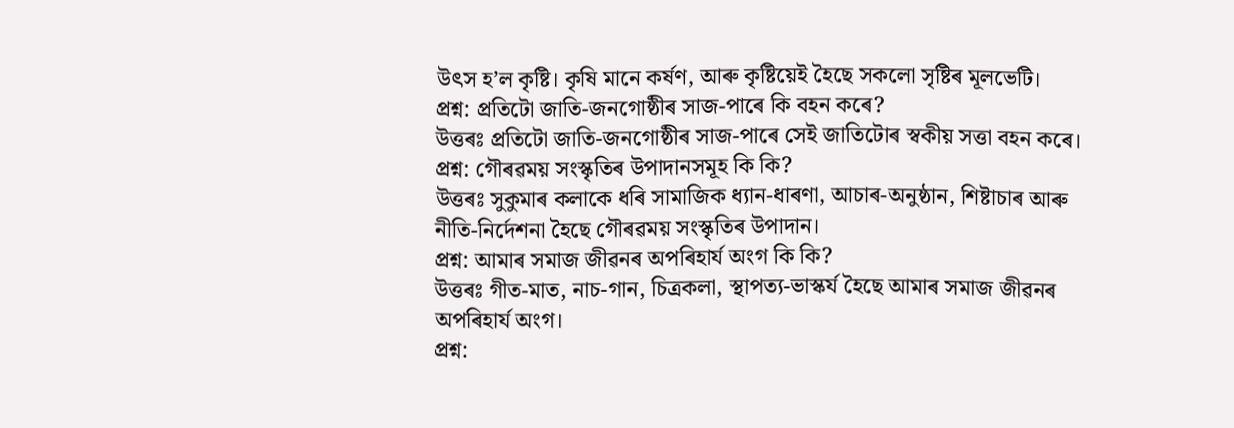উৎস হ’ল কৃষ্টি। কৃষি মানে কৰ্ষণ, আৰু কৃষ্টিয়েই হৈছে সকলো সৃষ্টিৰ মূলভেটি।
প্ৰশ্ন: প্ৰতিটো জাতি-জনগোষ্ঠীৰ সাজ-পাৰে কি বহন কৰে?
উত্তৰঃ প্ৰতিটো জাতি-জনগোষ্ঠীৰ সাজ-পাৰে সেই জাতিটোৰ স্বকীয় সত্তা বহন কৰে।
প্ৰশ্ন: গৌৰৱময় সংস্কৃতিৰ উপাদানসমূহ কি কি?
উত্তৰঃ সুকুমাৰ কলাকে ধৰি সামাজিক ধ্যান-ধাৰণা, আচাৰ-অনুষ্ঠান, শিষ্টাচাৰ আৰু নীতি-নিৰ্দেশনা হৈছে গৌৰৱময় সংস্কৃতিৰ উপাদান।
প্ৰশ্ন: আমাৰ সমাজ জীৱনৰ অপৰিহাৰ্য অংগ কি কি?
উত্তৰঃ গীত-মাত, নাচ-গান, চিত্ৰকলা, স্থাপত্য-ভাস্কৰ্য হৈছে আমাৰ সমাজ জীৱনৰ অপৰিহাৰ্য অংগ।
প্ৰশ্ন: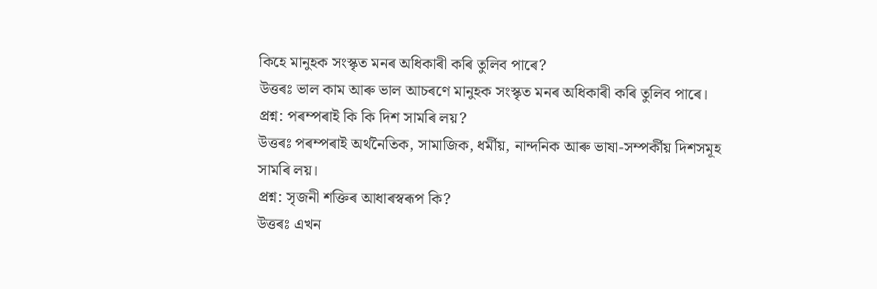কিহে মানুহক সংস্কৃত মনৰ অধিকাৰী কৰি তুলিব পাৰে?
উত্তৰঃ ভাল কাম আৰু ভাল আচৰণে মানুহক সংস্কৃত মনৰ অধিকাৰী কৰি তুলিব পাৰে।
প্ৰশ্ন: পৰম্পৰাই কি কি দিশ সামৰি লয়?
উত্তৰঃ পৰম্পৰাই অৰ্থনৈতিক, সামাজিক, ধৰ্মীয়, নান্দনিক আৰু ভাষা-সম্পৰ্কীয় দিশসমূহ সামৰি লয়।
প্ৰশ্ন: সৃজনী শক্তিৰ আধাৰস্বৰূপ কি?
উত্তৰঃ এখন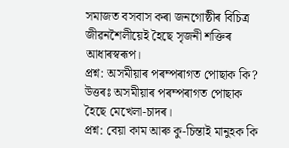সমাজত বসবাস কৰা জনগোষ্ঠীৰ বিচিত্ৰ জীৱনশৈলীয়েই হৈছে সৃজনী শক্তিৰ আধাৰস্বৰূপ।
প্ৰশ্ন: অসমীয়াৰ পৰম্পৰাগত পোছাক কি?
উত্তৰঃ অসমীয়াৰ পৰম্পৰাগত পোছাক হৈছে মেখেলা-চাদৰ।
প্ৰশ্ন: বেয়া কাম আৰু কু-চিন্তাই মানুহক কি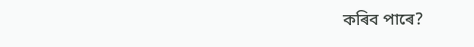কৰিব পাৰে?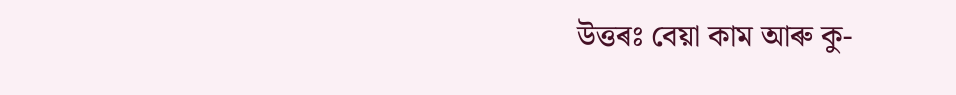উত্তৰঃ বেয়া কাম আৰু কু-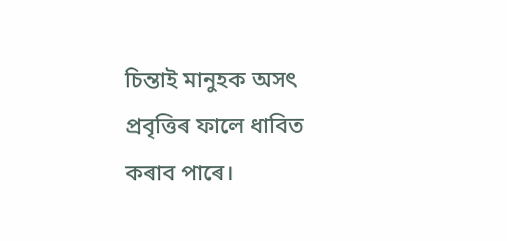চিন্তাই মানুহক অসৎ প্ৰবৃত্তিৰ ফালে ধাবিত কৰাব পাৰে।